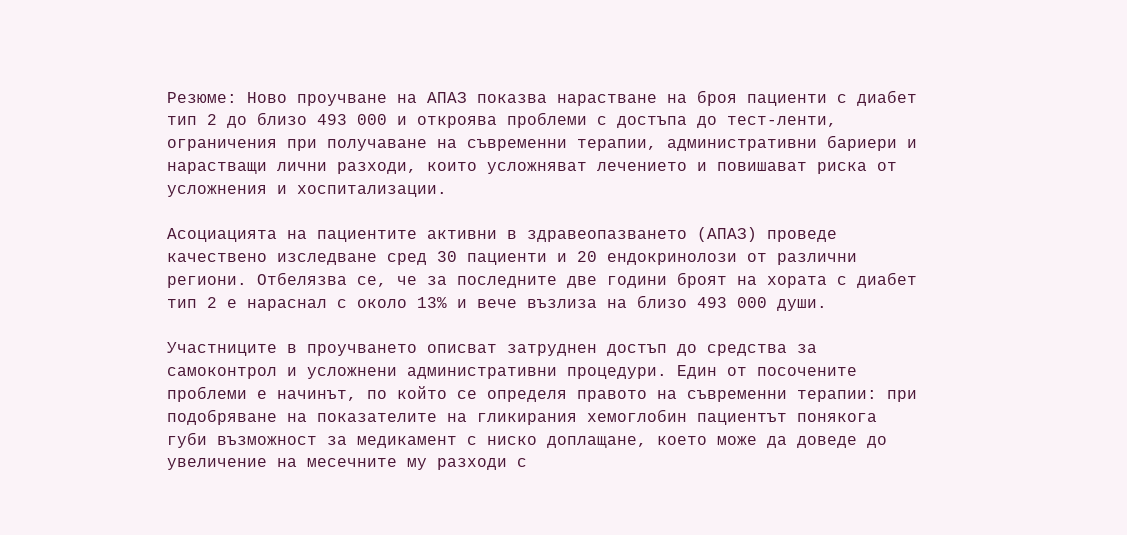Резюме: Ново проучване на АПАЗ показва нарастване на броя пациенти с диабет тип 2 до близо 493 000 и откроява проблеми с достъпа до тест-ленти, ограничения при получаване на съвременни терапии, административни бариери и нарастващи лични разходи, които усложняват лечението и повишават риска от усложнения и хоспитализации.

Асоциацията на пациентите активни в здравеопазването (АПАЗ) проведе качествено изследване сред 30 пациенти и 20 ендокринолози от различни региони. Отбелязва се, че за последните две години броят на хората с диабет тип 2 е нараснал с около 13% и вече възлиза на близо 493 000 души.

Участниците в проучването описват затруднен достъп до средства за самоконтрол и усложнени административни процедури. Един от посочените проблеми е начинът, по който се определя правото на съвременни терапии: при подобряване на показателите на гликирания хемоглобин пациентът понякога губи възможност за медикамент с ниско доплащане, което може да доведе до увеличение на месечните му разходи с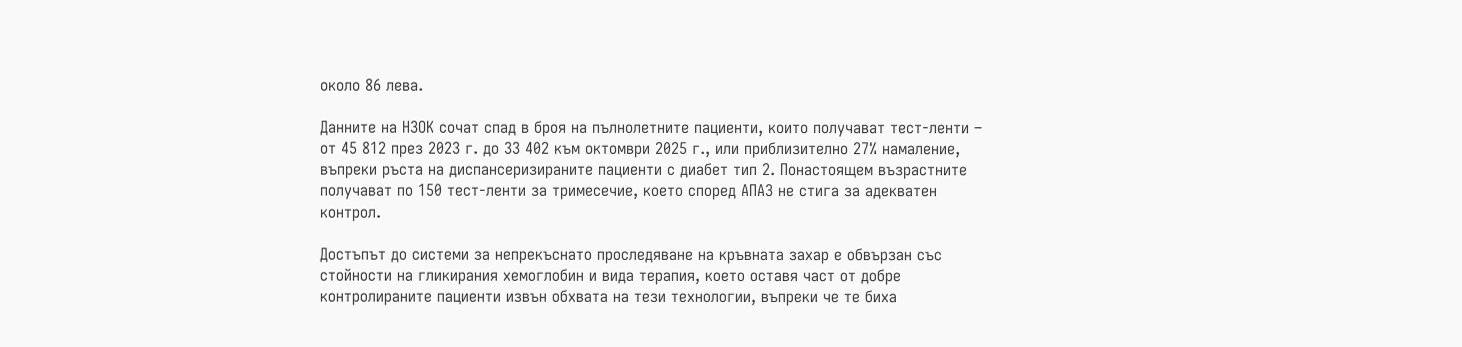около 86 лева.

Данните на НЗОК сочат спад в броя на пълнолетните пациенти, които получават тест-ленти – от 45 812 през 2023 г. до 33 402 към октомври 2025 г., или приблизително 27% намаление, въпреки ръста на диспансеризираните пациенти с диабет тип 2. Понастоящем възрастните получават по 150 тест-ленти за тримесечие, което според АПАЗ не стига за адекватен контрол.

Достъпът до системи за непрекъснато проследяване на кръвната захар е обвързан със стойности на гликирания хемоглобин и вида терапия, което оставя част от добре контролираните пациенти извън обхвата на тези технологии, въпреки че те биха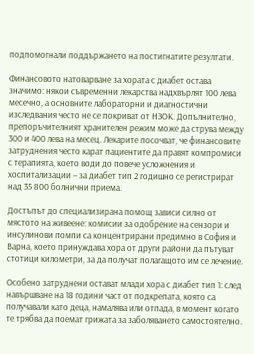подпомогнали поддържането на постигнатите резултати.

Финансовото натоварване за хората с диабет остава значимо: някои съвременни лекарства надхвърлят 100 лева месечно, а основните лабораторни и диагностични изследвания често не се покриват от НЗОК. Допълнително, препоръчителният хранителен режим може да струва между 300 и 400 лева на месец. Лекарите посочват, че финансовите затруднения често карат пациентите да правят компромиси с терапията, което води до повече усложнения и хоспитализации – за диабет тип 2 годишно се регистрират над 35 800 болнични приема.

Достъпът до специализирана помощ зависи силно от мястото на живеене: комисии за одобрение на сензори и инсулинови помпи са концентрирани предимно в София и Варна, което принуждава хора от други райони да пътуват стотици километри, за да получат полагащото им се лечение.

Особено затруднени остават млади хора с диабет тип 1: след навършване на 18 години част от подкрепата, която са получавали като деца, намалява или отпада, в момент когато те трябва да поемат грижата за заболяването самостоятелно.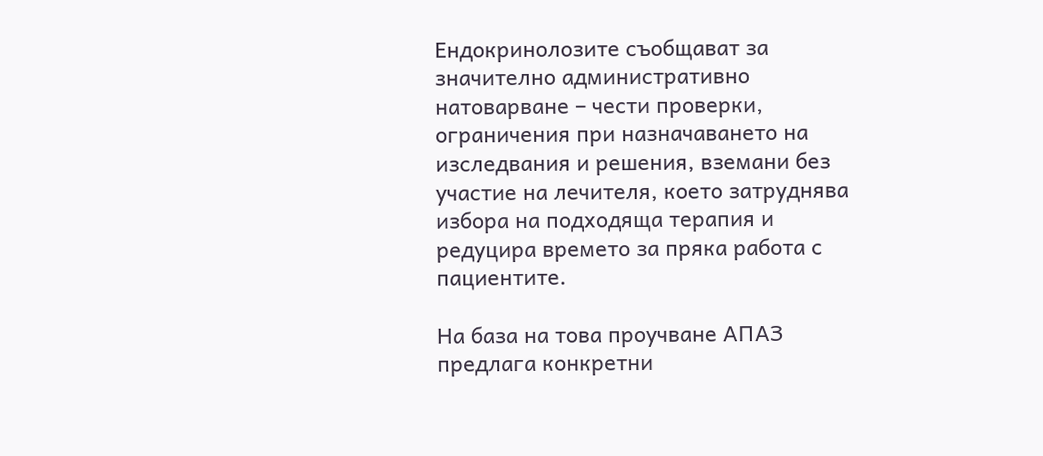Ендокринолозите съобщават за значително административно натоварване – чести проверки, ограничения при назначаването на изследвания и решения, вземани без участие на лечителя, което затруднява избора на подходяща терапия и редуцира времето за пряка работа с пациентите.

На база на това проучване АПАЗ предлага конкретни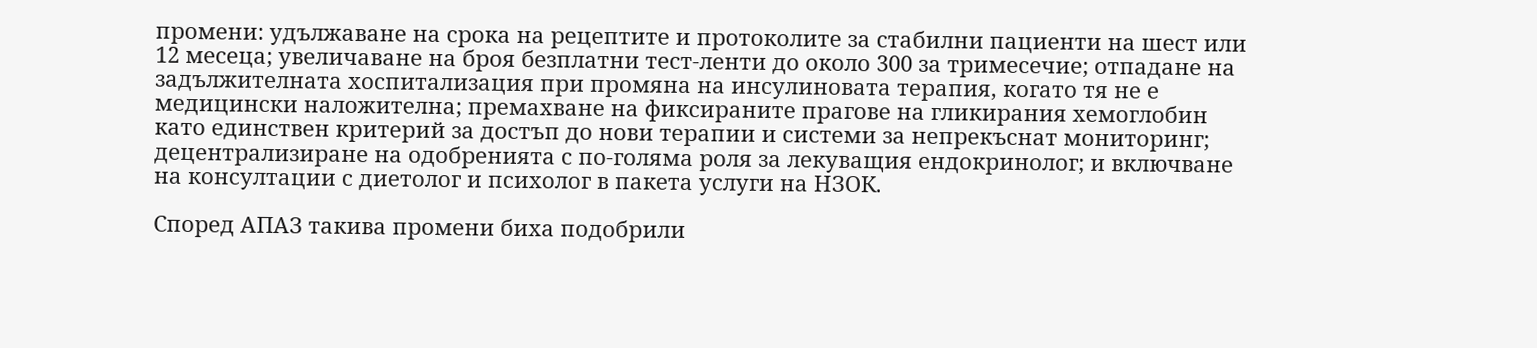промени: удължаване на срока на рецептите и протоколите за стабилни пациенти на шест или 12 месеца; увеличаване на броя безплатни тест-ленти до около 300 за тримесечие; отпадане на задължителната хоспитализация при промяна на инсулиновата терапия, когато тя не е медицински наложителна; премахване на фиксираните прагове на гликирания хемоглобин като единствен критерий за достъп до нови терапии и системи за непрекъснат мониторинг; децентрализиране на одобренията с по-голяма роля за лекуващия ендокринолог; и включване на консултации с диетолог и психолог в пакета услуги на НЗОК.

Според АПАЗ такива промени биха подобрили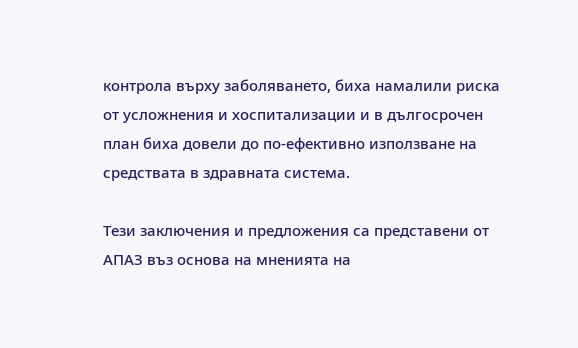контрола върху заболяването, биха намалили риска от усложнения и хоспитализации и в дългосрочен план биха довели до по-ефективно използване на средствата в здравната система.

Тези заключения и предложения са представени от АПАЗ въз основа на мненията на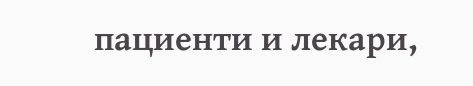пациенти и лекари,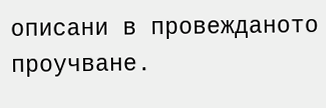описани в провежданото проучване.